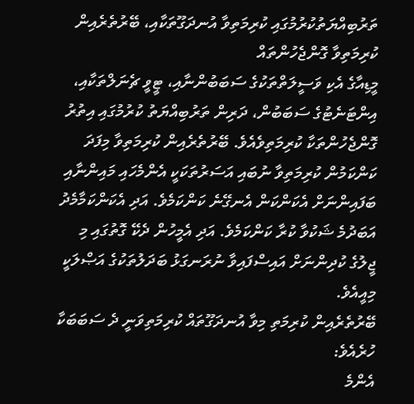ތަރުބިއްޔަތުކުރުމުގައި ކުރިމަތިވާ އުނދަގޫތަކާއި، ބޭރުތެރެއިން ކުރިމަތިވާ ގޮންޖެހުންތައް
މީޑިއާގެ އެކި ވަސީލަތްތަކުގެ ސަބަބުންނާއި، ޓީވީ ޗެނަލްތަކާއި، އިންޓަނެޓުގެ ސަބަބުން، ދަރިން ތަރުބިއްޔަތު ކުރުމުގައި އިތުރު ގޮންޖެހުންތަކާ ކުރިމަތިވެއެވެ. ބޭރުތެރެއިން ކުރިމަތިވާ މިފަދަ ކަންކަމުން ކުރިމަތިވާ ނުބައި އަސަރުތަކަކީ އެންމެހައި މައިންނާއި ބަފައިންނަށް އެކަންކަން އެނގޭނެ ކަންކަމެވެ. އަދި އެކަންކަމާމެދު އަބަދުމެ ޝަކުވާ ކުރާ ކަންކަމެވެ. އަދި އެމީހުން ދެކޭ ގޮތުގައި މި ޖީލުގެ ކުދިންނަށް އައިސްފައިވާ ނުރަނގަޅު ބަދަލުތަކުގެ އަޞްލަކީ މިއީއެވެ.
ބޭރުތެރެއިން ކުރިމަތި މިވާ އުނދަގޫތައް ކުރިމަތިވަނީ ދެ ސަބަބަކާ ހުރެއެވެ:
އެންމެ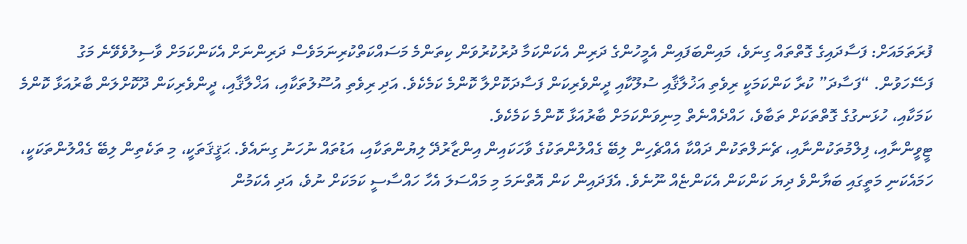ފުރަތަމައަށް: ފަސާދައިގެ ގޮތްތައް ގިނަވެ، މައިންބަފައިން އެމީހުންގެ ދަރިން އެކަންކަމާ ދުރުކުރުވަން ކިތަންމެ މަސައްކަތްކުރިނަމަވެސް ދަރިންނަށް އެކަންކަމަށް ވާސިލުވެވޭނެ މަގު ފަސޭހަވުން. “ފަސާދަ” ކުރާ ކަންކަމަކީ ރިވެތި އަޚުލާޤާއި ސުލޫކާއި ދީންވެރިކަން ފަސާދަކޮށްލާ ކޮންމެ ކަމެކެވެ. އަދި ރިވެތި އުސޫލުތަކާއި، އަޚްލާޤާއި، ދީންވެރިކަން ދޫކޮށްލަން ބާރުއަޅާ ކޮންމެ ކަމަކާއި، ހުޅަނގުގެ ގޮތްތަކަށް ތަބާވެ، ހައްދެއްނެތް މިނިވަންކަމަށް ބާރުއަޅާ ކޮންމެ ކަމެކެވެ.
ޓީވީންނާއި، ފިލްމުތަކުންނާއި، ޗެނަލްތަކުން ދައްކާ އެއްޗެހިން ލިބޭ ގެއްލުންތަކުގެ ވާހަކައިން އިންޒާރުދޭ ލިޔުންތަކާއި، އަޑުތައް ނުހަނު ގިނައެވެ. ޙަޤީޤަތަކީ، މި ތަކެތިން ލިބޭ ގެއްލުންތަކަކީ، ހަމައެކަނި މަތީގައި ބަޔާންވެ ދިޔަ ކަންކަން އެކަންޏެއް ނޫނެވެ. އެފަދައިން ކަން އޮތްނަމަ މި މައްސަލަ އެހާ ހައްސާސީ ކަމަކަށް ނުވެ، އަދި އެކަމުން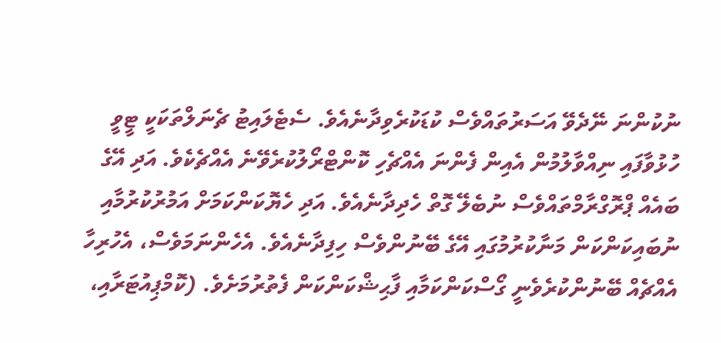ނުކުންނަ ނޭދެވޭ އަސަރުތައްވެސް ކުޑަކުރެވިދާނެއެވެ. ސެޓެލައިޓު ޗެނަލްތަކަކީ ޓީވީ ހުޅުވާފައި ނިއްވާލުމުން އެއިން ފެންނަ އެއްޗެހި ކޮންޓްރޯލުކުރެވޭނެ އެއްޗެކެވެ. އަދި އޭގެ ބައެއް ޕްރޮގްރާމްތައްވެސް ނުބެލޭ ގޮތް ހެދިދާނެއެވެ. އަދި ހެޔޮކަންކަމަށް އަމުރުކުރުމާއި ނުބައިކަންކަން މަނާކުރުމުގައި އޭގެ ބޭނުންވެސް ހިފިދާނެއެވެ. އެހެންނަމަވެސް، އެހުރިހާ އެއްޗެއް ބޭނުންކުރެވެނީ ގޯސްކަންކަމާއި ފާޙިޝްކަންކަން ފެތުރުމަށެވެ. (ކޮމްޕިއުޓަރާއި،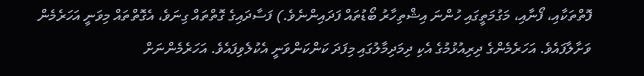ފޮތްތަކާއި، ފޯނާއި، މަގުމަތީގައި ހުންނަ އިޝްތިހާރު ބޯޑުތައް ފަދައިންނެވެ.) ފަސާދައިގެ ގޮތްތައް ގިނަވެ، އެގޮތްތައް މިވަނީ އަހަރެމެން ވަށާލާފައެވެ. އަހަރެމެންގެ ދިރިއުޅުމުގެ އެކި ދިމަދިމާލުގައި މިފަދަ ކަންކަންވަނީ އެކުލެވިފައެވެ. އަހަރެމެންނަށް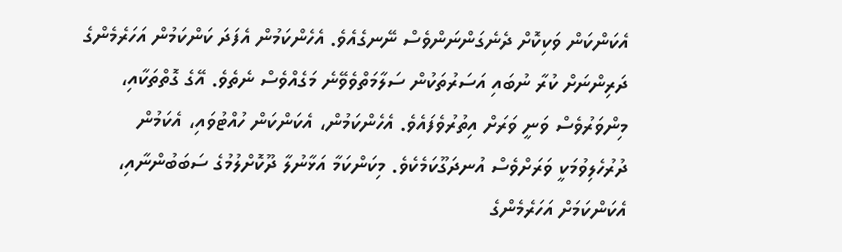އެކަންކަން ވަކިކޮށް ދެނެގަންނަންވެސް ނޭނގެއެވެ. އެހެންކަމުން އެފަދަ ކަންކަމުން އަހަރެމެންގެ ދަރިންނަށް ކުރާ ނުބައި އަސަރުތަކުން ސަލާމަތްވެވޭނެ މަގެއްވެސް ނެތެވެ. އޭގެ ގޮތްތަކާއި، މިންވަރުވެސް ވަނީ ވަރަށް އިތުރުވެފައެވެ. އެހެންކަމުން، އެކަންކަން ހުއްޓުވައި، އެކަމުން ދުރުހެލިވުމަކީ ވަރަށްވެސް އުނދަގޫކަމެކެވެ. މިކަންކަމާ އަޅާނުލާ ދޫކޮށްލުމުގެ ސަބަބުންނާއި، އެކަންކަމަށް އަހަރެމެންގެ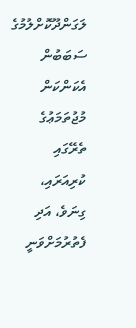ލަގަންދޫކޮށްލުމުގެ ސަބަބުން އެކަންކަން މުޖުތަމަޢުގެ ތެރޭގައި ކުރިއަރައި، ގިނަވެ، އަދި ފެތުރުމަށްވަނީ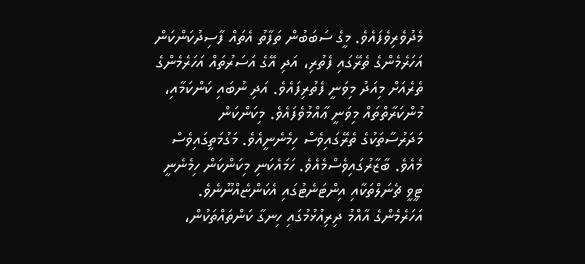މެދުވެރިވެފައެވެ. މީގެ ސަބަބުން ތަފާތު އެތައް ފާސިދުކަންކަން އަހަރެމެންގެ ތެރޭގައި ފެތުރި، އަދި އޭގެ އަސަރުތައް އަހަރެމެންގެ ތެރެއަށް މިއަދު މިވަނީ ފެތުރިފައެވެ. އަދި ނުބައި ކަންކަމާއި، މުންކަރާތްތައް މިވަނީ ޢާއްމުވެފައެވެ. މިކަންކަން މަދަރުސާތަކުގެ ތެރޭގައިވެސް ހިމެނެނީއެވެ. މަގުމަތީގައިވެސް މެއެވެ. ބާޒާރުގައިވެސްމެއެވެ. ހަމައެކަނި މިކަންކަން ހިމެނެނީ ޓީވީ ޗެނަލްތަކާއި އިންޓަނެޓުގައި އެކަންޏެއްނޫނެވެ.
އަހަރެމެންގެ އާއްމު ދިރިއުޅުމުގައި ހިނގާ ކަންތައްތަކުން،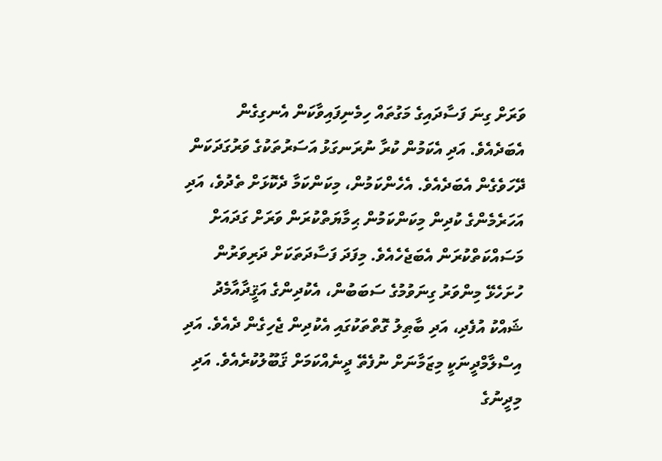ވަރަށް ގިނަ ފަސާދައިގެ މަގުތައް ހިމެނިފައިވާކަން އެނގިގެން އެބަދެއެވެ. އަދި އެކަމުން ކުރާ ނުރަނގަޅު އަސަރުތަކުގެ ވަރުގަދަކަން ދޭހަވެގެން އެބަދެއެވެ. އެހެންކަމުން، މިކަންކަމާ ދެކޮޅަށް ތެދުވެ، އަދި އަހަރެމެންގެ ކުދިން މިކަންކަމުން ޙިމާޔަތްކުރަން ވަރަށް ގަދައަށް މަސައްކަތްކުރަން އެބަޖެހެއެވެ. މިފަދަ ފަސާދަތަކަށް ދަރިވަރުން ހުށަހެޅޭ މިންވަރު ގިނަވުމުގެ ސަބަބުން، އެކުދިންގެ އަޤީދާއާމެދު ޝައްކު އުފެދި، އަދި ބާޠިލު ގޮތްތަކުގައި އެކުދިން ޖެހިގެން ދެއެވެ. އަދި އިސްލާމްދީނަކީ މިޒަމާނަށް ނުފެތޭ ދީނެއްކަމަށް ޤަބޫލުކުރެއެވެ. އަދި މިދީނުގެ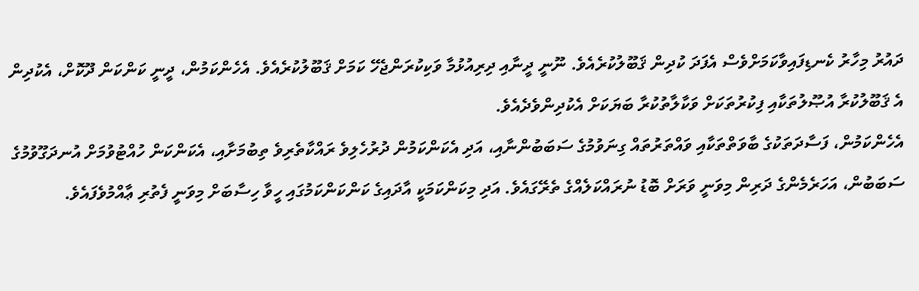ދައުރު މިހާރު ކެނޑިފައިވާކަމަށްވެސް އެފަދަ ކުދިން ޤަބޫލުކުރެއެވެ. ނޫނީ ދީނާއި ދިރިއުޅުމާ ވަކިކުރަންޖެހޭ ކަމަށް ޤަބޫލުކުރެއެވެ. އެހެންކަމުން، ދީނީ ކަންކަން ދޫކޮށް، އެކުދިން އެ ޤަބޫލުކުރާ އުޞޫލުތަކާއި ފިކުރުތަކަށް ވަކާލާތުކުރާ ބަޔަކަށް އެކުދިންވެދެއެވެ.
އެހެންކަމުން، ފަސާދަތަކުގެ ބާވަތްތަކާއި ވައްތަރުތައް ގިނަވުމުގެ ސަބަބުންނާއި، އަދި އެކަންކަމުން ދުރުހެލިވެ ރައްކާތެރިވެ ތިބުމަށާއި، އެކަންކަން ހުއްޓުވުމަށް އުނދަގޫވުމުގެ ސަބަބުން، އަހަރެމެންގެ ދަރިން މިވަނީ ވަރަށް ބޮޑު ނުރައްކަލެއްގެ ތެރޭގައެވެ. އަދި މިކަންކަމަކީ އާދައިގެ ކަންކަންކަމުގައި ހީވާ ހިސާބަށް މިވަނީ ފެތުރި ޢާއްމުވެފައެވެ.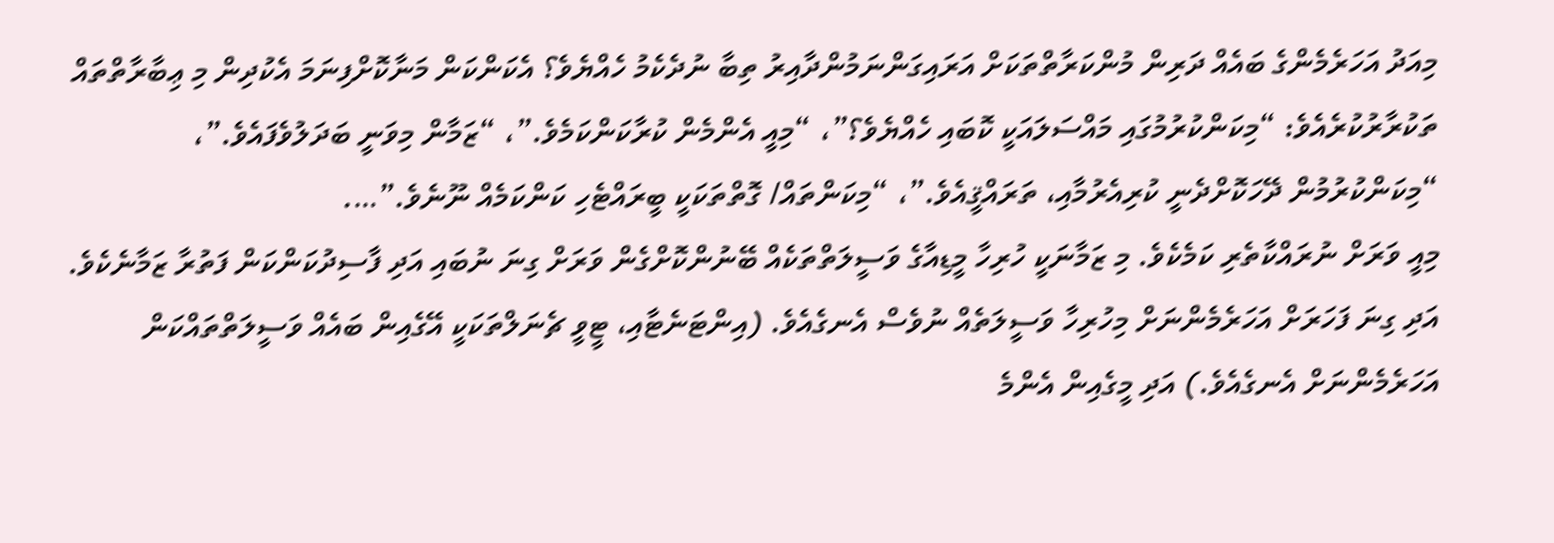މިއަދު އަހަރެމެންގެ ބައެއް ދަރިން މުންކަރާތްތަކަށް އަރައިގަންނަމުންދާއިރު ތިބާ ނުދެކެމު ހެއްޔެވެ؟ އެކަންކަން މަނާކޮށްފިނަމަ އެކުދިން މި ޢިބާރާތްތައް ތަކުރާރުކުރެއެވެ: “މިކަންކުރުމުގައި މައްސަލައަކީ ކޮބައި ހެއްޔެވެ؟”، “މިއީ އެންމެން ކުރާކަންކަމެވެ.”، “ޒަމާން މިވަނީ ބަދަލުވެފައެވެ.”، “މިކަންކުރުމުން ދޭހަކޮށްދެނީ ކުރިއެރުމާއި، ތަރައްޤީއެވެ.”، “މިކަންތައް/ ގޮތްތަކަކީ ބީރައްޓެހި ކަންކަމެއް ނޫނެވެ.”….
މިއީ ވަރަށް ނުރައްކާތެރި ކަމެކެވެ. މި ޒަމާނަކީ ހުރިހާ މީޑިއާގެ ވަސީލަތްތަކެއް ބޭނުންކޮށްގެން ވަރަށް ގިނަ ނުބައި އަދި ފާސިދުކަންކަން ފަތުރާ ޒަމާނެކެވެ. އަދި ގިނަ ފަހަރަށް އަހަރެމެންނަށް މިހުރިހާ ވަސީލަތެއް ނުވެސް އެނގެއެވެ. (އިންޓަނެޓާއި، ޓީވީ ޗެނަލްތަކަކީ އޭގެއިން ބައެއް ވަސީލަތްތައްކަން އަހަރެމެންނަށް އެނގެއެވެ.) އަދި މީގެއިން އެންމެ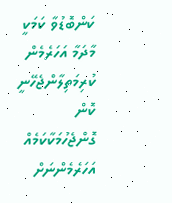ކަންބޮޑުވާ ކަމަކީ މާދަމާ އަހަރެމެން ކުރިމަތިލާންޖެހޭނީ ކޮން ގޮންޖެހުމަކާކަމެއް އަހަރެމެންނަށް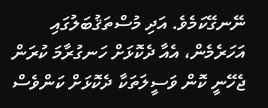ނޭނގޭކަމެވެ. އަދި މުސްތަޤުބަލުގައި އަހަރެމެން، އެއާ ދެކޮޅަށް ހަނގުރާމަ ކުރަން ޖެހޭނީ ކޮން ވަސީލަތަކާ ދެކޮޅަށް ކަންވެސް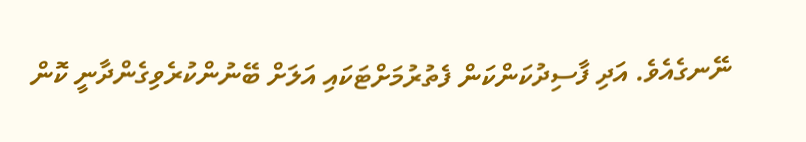ނޭނގެއެވެ. އަދި ފާސިދުކަންކަން ފެތުރުމަށްޓަކައި އަލަށް ބޭނުންކުރެވިގެންދާނީ ކޮން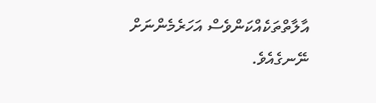އާލާތްތަކެއްކަންވެސް އަހަރެމެންނަށް ނޭނގެއެވެ.